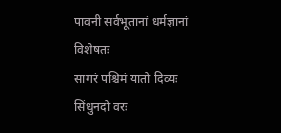पावनी सर्वभूतानां धर्मज्ञानां विशेषतः
सागरं पश्चिमं यातो दिव्यः सिंधुनदो वरः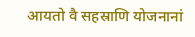आयतो वै सहस्राणि योजनानां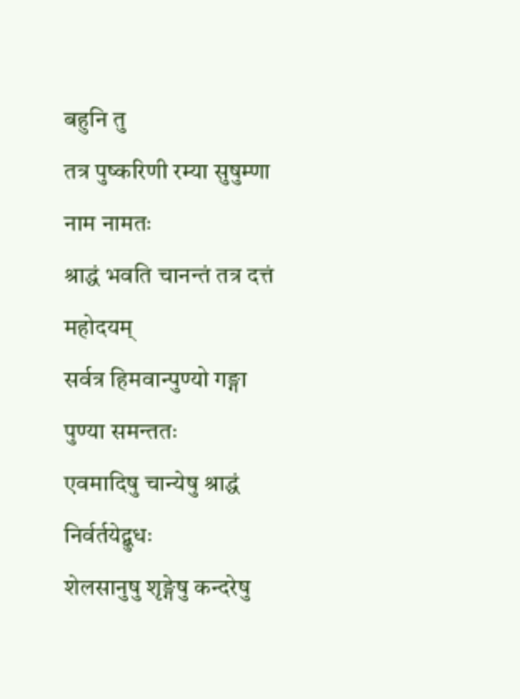बहुनि तु
तत्र पुष्करिणी रम्या सुषुम्णा नाम नामतः
श्राद्धं भवति चानन्तं तत्र दत्तं महोदयम्
सर्वत्र हिमवान्पुण्यो गङ्गा पुण्या समन्ततः
एवमादिषु चान्येषु श्राद्धं निर्वर्तयेद्बुधः
शेलसानुषु शृङ्गेषु कन्दरेषु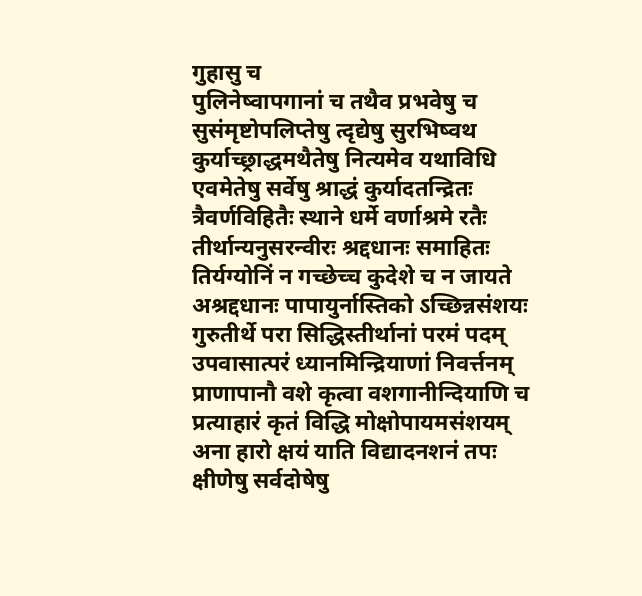गुहासु च
पुलिनेष्वापगानां च तथैव प्रभवेषु च
सुसंमृष्टोपलिप्तेषु त्दृद्येषु सुरभिष्वथ
कुर्याच्छ्राद्धमथैतेषु नित्यमेव यथाविधि
एवमेतेषु सर्वेषु श्राद्धं कुर्यादतन्द्रितः
त्रैवर्णविहितैः स्थाने धर्मे वर्णाश्रमे रतैः
तीर्थान्यनुसरन्वीरः श्रद्दधानः समाहितः
तिर्यग्योनिं न गच्छेच्च कुदेशे च न जायते
अश्रद्दधानः पापायुर्नास्तिको ऽच्छिन्नसंशयः
गुरुतीर्थे परा सिद्धिस्तीर्थानां परमं पदम्
उपवासात्परं ध्यानमिन्द्रियाणां निवर्त्तनम्
प्राणापानौ वशे कृत्वा वशगानीन्दियाणि च
प्रत्याहारं कृतं विद्धि मोक्षोपायमसंशयम्
अना हारो क्षयं याति विद्यादनशनं तपः
क्षीणेषु सर्वदोषेषु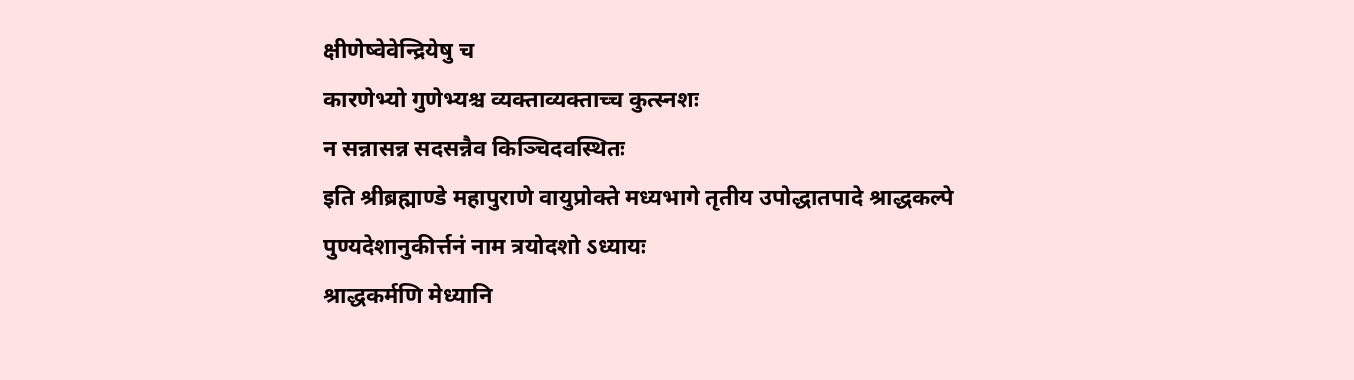क्षीणेष्वेवेन्द्रियेषु च
कारणेभ्यो गुणेभ्यश्च व्यक्ताव्यक्ताच्च कुत्स्नशः
न सन्नासन्न सदसन्नैव किञ्चिदवस्थितः
इति श्रीब्रह्माण्डे महापुराणे वायुप्रोक्ते मध्यभागे तृतीय उपोद्धातपादे श्राद्धकल्पे पुण्यदेशानुकीर्त्तनं नाम त्रयोदशो ऽध्यायः
श्राद्धकर्मणि मेध्यानि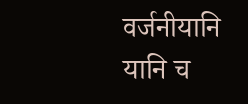वर्जनीयानि यानि च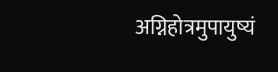अग्निहोत्रमुपायुष्यं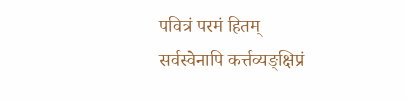पवित्रं परमं हितम्
सर्वस्वेनापि कर्त्तव्यङ्क्षिप्रं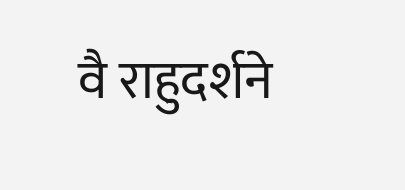वै राहुदर्शने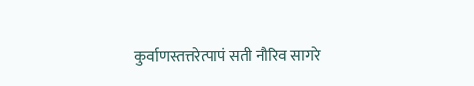कुर्वाणस्तत्तरेत्पापं सती नौरिव सागरे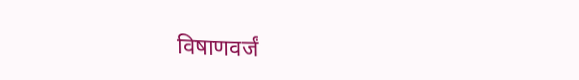विषाणवर्जं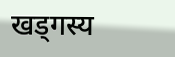खड्गस्य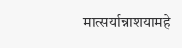मात्सर्यान्नाशयामहे